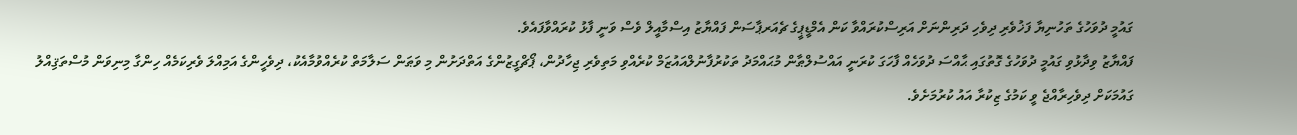ގައުމީ ދުވަހުގެ ތަހުނިޔާ ފަޚުވެރި ދިވެހި ދަރިންނަށް އަރިސްކުރައްވާ ކަން އެމްޑީޕީގެ ޗެއަރޕާސަން ފައްޔާޒު އިސްމާއީލް ވެސް ވަނީ ފާޅު ކުރައްވާފައެވެ.
ފައްޔާޒު ވިދާޅުވި ގައުމީ ދުވަހުގެ ގޮތުގައި ޙާއްސަ ދުވަހެއް ފާހަގަ ކުރަނީ އައްސުލްޠާން މުޙައްމަދު ތަކުރުފާނުލްއައުޒަމް ކުރެއްވި މަތިވެރި ޖިހާދުން، ޕޯޗްގީޒުންގެ އަތްދަށުން މި ވަޠަން ސަލާމަތް ކުރެއްވުމާއެކު، ދިވެހީންގެ އަމިއްލަ ވެރިކަމެއް ހިންގާ މިނިވަން މުސްތަޤިއްލު ގައުމަކަށް ދިވެހިރާއްޖެ ވީ ކަމުގެ ޒިކުރާ އައު ކުރުމަށެވެ.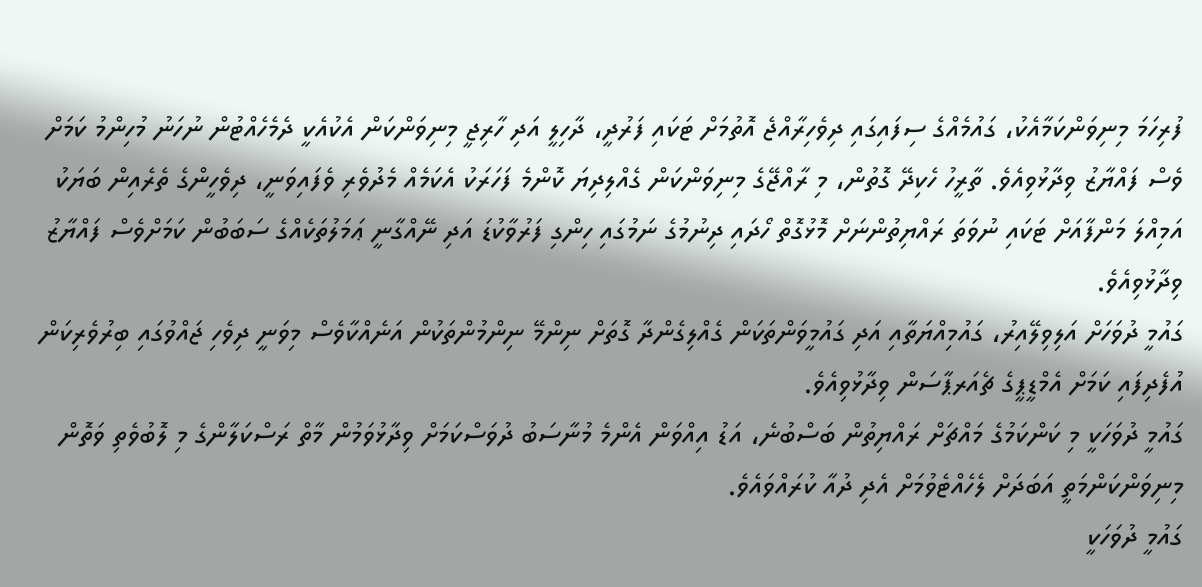ފުރިހަމަ މިނިވަންކަމާއެކު، ގައުމެއްގެ ސިފައިގައި ދިވެހިރާއްޖެ އޮތުމަށް ޓަކައި ފަރުދީ، ދާހިލީ އަދި ހާރިޖީ މިނިވަންކަން އެކުއެކީ ދެމެހެއްޓުން ނުހަނު މުހިންމު ކަމަށް ވެސް ފައްޔާޒު ވިދާޅުވިއެވެ. ތާރީހު ހެކިދޭ ގޮތުން، މި ރާއްޖޭގެ މިނިވަންކަން ގެއްލިދިޔަ ކޮންމެ ފަހަރަކު އެކަމެއް މެދުވެރި ވެފައިވަނީ، ދިވެހީންގެ ތެރެއިން ބަޔަކު އަމިއްލަ މަންފާއަށް ޓަކައި ނުވަތަ ރައްޔިތުންނަށް މޮޅުގޮތް ހޯދައި ދިނުމުގެ ނަމުގައި ހިންގި ފަރުވާކުޑަ އަދި ނޭއްގާނީ ޢަމަލުތަކެއްގެ ސަބަބުން ކަމަށްވެސް ފައްޔާޒު ވިދާޅުވިއެވެ.
ގައުމީ ދުވަހަށް އަލިވިލޭއިރު، ގައުމިއްޔަތާއި އަދި ގައުމީވަންތަކަން ގެއްލިގެންދާ ގޮތަށް ނިންމޭ ނިންމުންތަކުން އަނެއްކާވެސް މިވަނީ ދިވެހި ޖައްވުގައި ބިރުވެރިކަން އުފެދިފައި ކަމަށް އެމްޑީޕީގެ ޗެއަރޕާސަން ވިދާޅުވިއެވެ.
ގައުމީ ދުވަހަކީ މި ކަންކަމުގެ މައްޗަށް ރައްޔިތުން ބަސްބުނެ، އަޑު އިއްވަން އެންމެ މުނާސަބު ދުވަސްކަމަށް ވިދާޅުވަމުން މާތް ރަސްކަލާންގެ މި ލޮބުވެތި ވަތޮން މިނިވަންކަންމަތީ އަބަދަށް ލެހެއްޓެވުމަށް އެދި ދުއާ ކުރައްވައެވެ.
ގައުމީ ދުވަހަކީ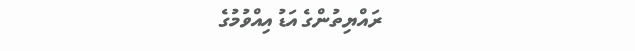ރައްޔިތުންގެ އަޑު އިއްވުމުގެ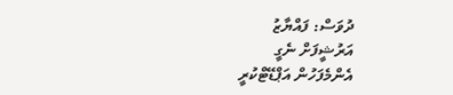ދުވަސް: ފައްޔާޒު
އަރުޝީފަށް ނެގީ
އެންމެފަހުން އަޕްޑޭޓްކުރީ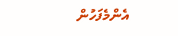އެންމެފަހުން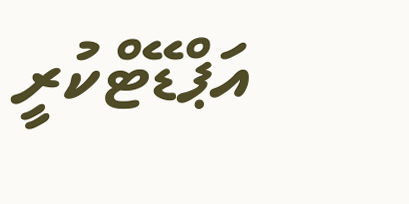އަޕްޑޭޓްކުރީ